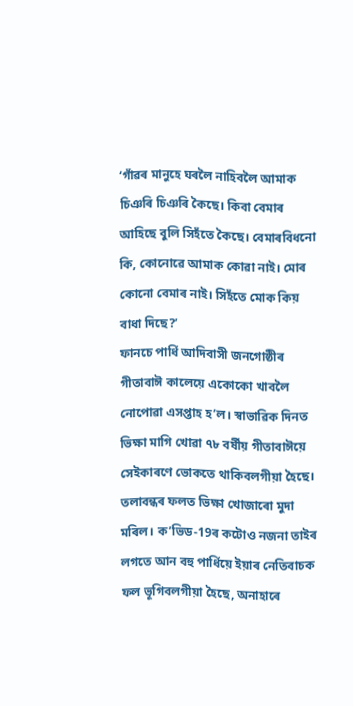‘গাঁৱৰ মানুহে ঘৰলৈ নাহিবলৈ আমাক চিঞৰি চিঞৰি কৈছে। কিবা বেমাৰ আহিছে বুলি সিহঁতে কৈছে। বেমাৰবিধনো কি, কোনোৱে আমাক কোৱা নাই। মোৰ কোনো বেমাৰ নাই। সিহঁতে মোক কিয় বাধা দিছে?’
ফানচে পাৰ্ধি আদিবাসী জনগোষ্ঠীৰ গীতাবাঈ কালেয়ে একোকো খাবলৈ নোপোৱা এসপ্তাহ হ’ল। স্বাভাৱিক দিনত ভিক্ষা মাগি খোৱা ৭৮ বৰ্ষীয় গীতাবাঈয়ে সেইকাৰণে ভোকতে থাকিবলগীয়া হৈছে। তলাবন্ধৰ ফলত ভিক্ষা খোজাৰো মুদা মৰিল। ক’ভিড-19ৰ কটোও নজনা তাইৰ লগতে আন বহু পাৰ্ধিয়ে ইয়াৰ নেতিবাচক ফল ভূগিবলগীয়া হৈছে, অনাহাৰে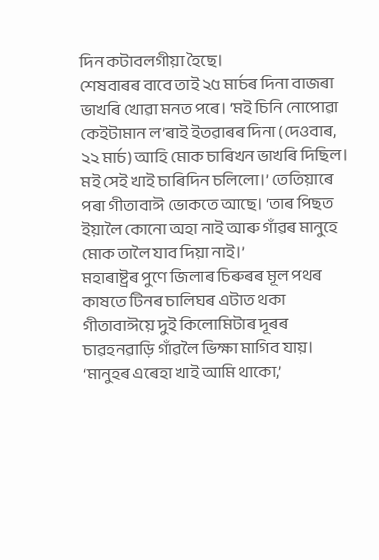দিন কটাবলগীয়া হৈছে।
শেষবাৰৰ বাবে তাই ২৫ মাৰ্চৰ দিনা বাজৰা ভাখৰি খোৱা মনত পৰে। ‘মই চিনি নোপোৱা কেইটামান ল’ৰাই ইতৱাৰৰ দিনা (দেওবাৰ, ২২ মাৰ্চ) আহি মোক চাৰিখন ভাখৰি দিছিল। মই সেই খাই চাৰিদিন চলিলো।’ তেতিয়াৰে পৰা গীতাবাঈ ভোকতে আছে। ‘তাৰ পিছত ইয়ালৈ কোনো অহা নাই আৰু গাঁৱৰ মানুহে মোক তালৈ যাব দিয়া নাই।’
মহাৰাষ্ট্ৰৰ পুণে জিলাৰ চিৰুৰৰ মূল পথৰ কাষতে টিনৰ চালিঘৰ এটাত থকা গীতাবাঈয়ে দুই কিলোমিটাৰ দূৰৰ চাৱহনৱাড়ি গাঁৱলৈ ভিক্ষা মাগিব যায়। ‘মানুহৰ এৰেহা খাই আমি থাকো,’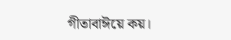গীতাবাঈয়ে কয়।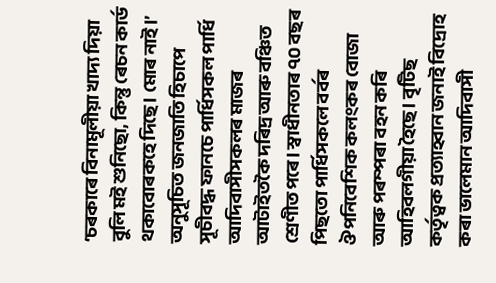‘চৰকাৰে বিনামূলীয়া খাদ্য দিয়া বুলি মই শুনিছো, কিন্তু ৰেচন কাৰ্ড থকাবোৰকহে দিছে। মোৰ নাই।’
অনুসূচিত জনজাতি হিচাপে সূচীবদ্ধ ফানচে পাৰ্ধিসকল পাৰ্ধি আদিবাসীসকলৰ মাজৰ আটাইতকৈ দৰিদ্ৰ আৰু বঞ্চিত শ্ৰেণীত পৰে। স্বাধীনতাৰ ৭০ বছৰ পিছতো পাৰ্ধিসকলে বৰ্বৰ ঔপনিবেশিক কলংকৰ বোজা আৰু পৰম্পৰা বহন কৰি আহিবলগীয়া হৈছে। বৃটিছ কৰ্তৃত্বক প্ৰত্যাহ্বান জনাই বিদ্ৰোহ কৰা ভালেমান আদিবাসী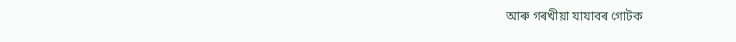আৰু গৰখীয়া যাযাবৰ গোটক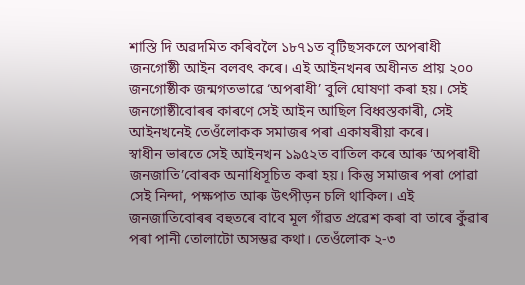শাস্তি দি অৱদমিত কৰিবলৈ ১৮৭১ত বৃটিছসকলে অপৰাধী জনগোষ্ঠী আইন বলবৎ কৰে। এই আইনখনৰ অধীনত প্ৰায় ২০০ জনগোষ্ঠীক জন্মগতভাৱে ‘অপৰাধী’ বুলি ঘোষণা কৰা হয়। সেই জনগোষ্ঠীবোৰৰ কাৰণে সেই আইন আছিল বিধ্বস্তকাৰী, সেই আইনখনেই তেওঁলোকক সমাজৰ পৰা একাষৰীয়া কৰে।
স্বাধীন ভাৰতে সেই আইনখন ১৯৫২ত বাতিল কৰে আৰু ‘অপৰাধী জনজাতি’বোৰক অনাধিসূচিত কৰা হয়। কিন্তু সমাজৰ পৰা পোৱা সেই নিন্দা, পক্ষপাত আৰু উৎপীড়ন চলি থাকিল। এই জনজাতিবোৰৰ বহুতৰে বাবে মূল গাঁৱত প্ৰৱেশ কৰা বা তাৰে কুঁৱাৰ পৰা পানী তোলাটো অসম্ভৱ কথা। তেওঁলোক ২-৩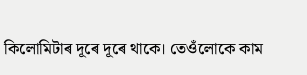কিলোমিটাৰ দূৰে দূৰে থাকে। তেওঁলোকে কাম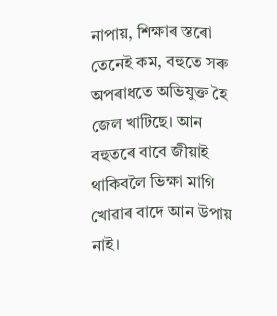নাপায়, শিক্ষাৰ স্তৰো তেনেই কম, বহুতে সৰু অপৰাধতে অভিযুক্ত হৈ জেল খাটিছে। আন বহুতৰে বাবে জীয়াই থাকিবলৈ ভিক্ষা মাগি খোৱাৰ বাদে আন উপায় নাই।